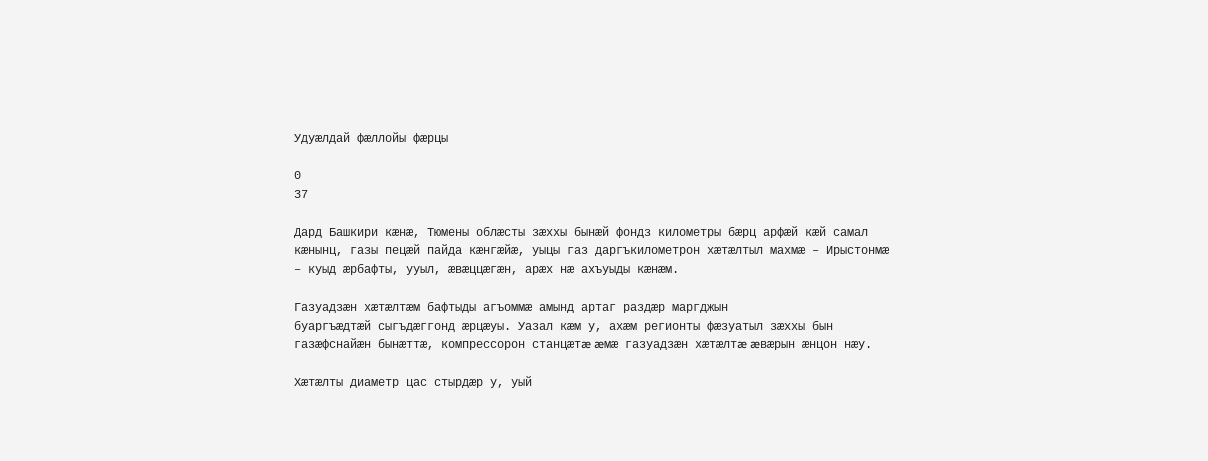Удуæлдай фæллойы фæрцы

0
37

Дард Башкири кæнæ, Тюмены облæсты зæххы бынæй фондз километры бæрц арфæй кæй самал кæнынц, газы пецæй пайда кæнгæйæ, уыцы газ даргъкилометрон хæтæлтыл махмæ – Ирыстонмæ – куыд æрбафты, ууыл, æвæццæгæн, арæх нæ ахъуыды кæнæм.

Газуадзæн хæтæлтæм бафтыды агъоммæ амынд артаг раздæр маргджын
буаргъæдтæй сыгъдæггонд æрцæуы. Уазал кæм у, ахæм регионты фæзуатыл зæххы бын газæфснайæн бынæттæ, компрессорон станцæтæ æмæ газуадзæн хæтæлтæ æвæрын æнцон нæу.

Хæтæлты диаметр цас стырдæр у, уый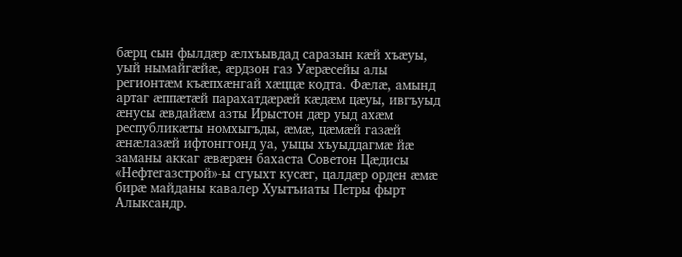бæрц сын фылдæр æлхъывдад саразын кæй хъæуы, уый нымайгæйæ, æрдзон газ Уæрæсейы алы регионтæм къæпхæнгай хæццæ кодта. Фæлæ, амынд артаг æппæтæй парахатдæрæй кæдæм цæуы, ивгъуыд æнусы æвдайæм азты Ирыстон дæр уыд ахæм республикæты номхыгъды, æмæ, цæмæй газæй  æнæлазæй ифтонггонд уа, уыцы хъуыддагмæ йæ заманы аккаг æвæрæн бахаста Советон Цæдисы «Нефтегазстрой»-ы сгуыхт кусæг, цалдæр орден æмæ бирæ майданы кавалер Хуытъиаты Петры фырт Алыксандр.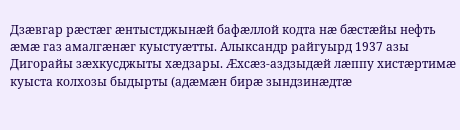Дзæвгар рæстæг æнтыстджынæй бафæллой кодта нæ бæстæйы нефть æмæ газ амалгæнæг куыстуæтты. Алыксандр райгуырд 1937 азы Дигорайы зæхкусджыты хæдзары. Æхсæз-аздзыдæй лæппу хистæртимæ куыста колхозы быдырты (адæмæн бирæ зындзинæдтæ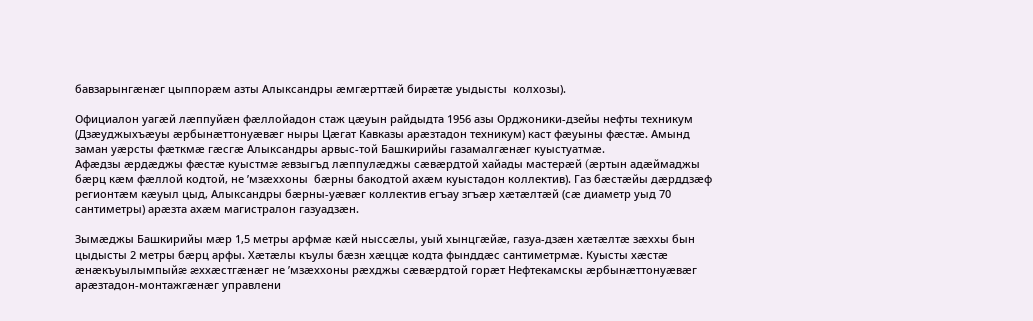бавзарынгæнæг цыппорæм азты Алыксандры æмгæрттæй бирæтæ уыдысты  колхозы).

Официалон уагæй лæппуйæн фæллойадон стаж цæуын райдыдта 1956 азы Орджоники-дзейы нефты техникум (Дзæуджыхъæуы æрбынæттонуæвæг ныры Цæгат Кавказы арæзтадон техникум) каст фæуыны фæстæ. Амынд заман уæрсты фæткмæ гæсгæ Алыксандры арвыс-той Башкирийы газамалгæнæг куыстуатмæ.
Афæдзы æрдæджы фæстæ куыстмæ æвзыгъд лæппулæджы сæвæрдтой хайады мастерæй (æртын адæймаджы бæрц кæм фæллой кодтой, не ’мзæххоны  бæрны бакодтой ахæм куыстадон коллектив). Газ бæстæйы дæрддзæф регионтæм кæуыл цыд, Алыксандры бæрны-уæвæг коллектив егъау згъæр хæтæлтæй (сæ диаметр уыд 70 сантиметры) арæзта ахæм магистралон газуадзæн.

Зымæджы Башкирийы мæр 1,5 метры арфмæ кæй ныссæлы, уый хынцгæйæ, газуа-дзæн хæтæлтæ зæххы бын цыдысты 2 метры бæрц арфы. Хæтæлы къулы бæзн хæццæ кодта фынддæс сантиметрмæ. Куысты хæстæ æнæкъуылымпыйæ æххæстгæнæг не ’мзæххоны рæхджы сæвæрдтой горæт Нефтекамскы æрбынæттонуæвæг арæзтадон-монтажгæнæг управлени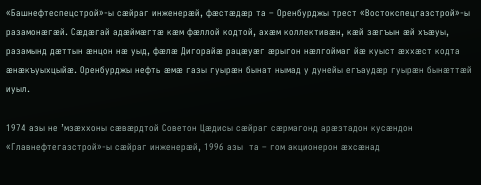«Башнефтеспецстрой»-ы сæйраг инженерæй, фæстæдæр та – Оренбурджы трест «Востокспецгазстрой»-ы разамонæгæй. Сæдæгай адæймæгтæ кæм фæллой кодтой, ахæм коллективæн, кæй зæгъын æй хъæуы, разамынд дæттын æнцон нæ уыд, фæлæ Дигорайæ рацæуæг æрыгон нæлгоймаг йæ куыст æххæст кодта æнæкъуыхцыйæ. Оренбурджы нефть æмæ газы гуырæн бынат нымад у дунейы егъаудæр гуырæн бынæттæй иуыл.

1974 азы не ’мзæххоны сæвæрдтой Советон Цæдисы сæйраг сæрмагонд арæзтадон кусæндон «Главнефтегазстрой»-ы сæйраг инженерæй, 1996 азы  та – гом акционерон æхсæнад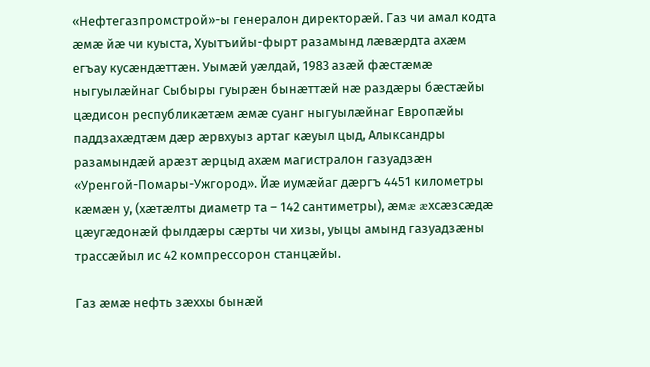«Нефтегазпромстрой»-ы генералон директорæй. Газ чи амал кодта æмæ йæ чи куыста, Хуытъийы-фырт разамынд лæвæрдта ахæм егъау кусæндæттæн. Уымæй уæлдай, 1983 азæй фæстæмæ ныгуылæйнаг Сыбыры гуырæн бынæттæй нæ раздæры бæстæйы цæдисон республикæтæм æмæ суанг ныгуылæйнаг Европæйы паддзахæдтæм дæр æрвхуыз артаг кæуыл цыд, Алыксандры разамындæй арæзт æрцыд ахæм магистралон газуадзæн «Уренгой-Помары-Ужгород». Йæ иумæйаг дæргъ 4451 километры кæмæн у, (хæтæлты диаметр та – 142 сантиметры), æмæ æхсæзсæдæ цæугæдонæй фылдæры сæрты чи хизы, уыцы амынд газуадзæны трассæйыл ис 42 компрессорон станцæйы.

Газ æмæ нефть зæххы бынæй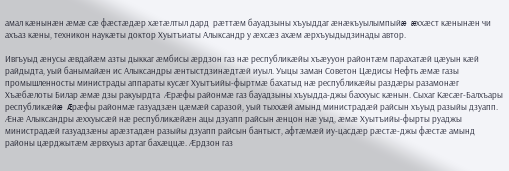амал кæнынæн æмæ сæ фæстæдæр хæтæлтыл дард  рæттæм бауадзыны хъуыддаг æнæкъуылымпыйæ æххæст кæнынæн чи ахъаз кæны, техникон наукæты доктор Хуытъиаты Алыксандр у æхсæз ахæм æрхъуыдыдзинады автор.

Ивгъуыд æнусы æвдайæм азты дыккаг æмбисы æрдзон газ нæ республикæйы хъæууон районтæм парахатæй цæуын кæй райдыдта, уый банымайæн ис Алыксандры æнтыстдзинæдтæй иуыл. Уыцы заман Советон Цæдисы Нефть æмæ газы промышленносты министрады аппараты кусæг Хуытъийы-фыртмæ бахатыд нæ республикæйы раздæры разамонæг Хъæбæлоты Билар æмæ дзы ракуырдта  Æрæфы районмæ газ бауадзыны хъуыдда-джы баххуыс кæнын. Сыхаг Кæсæг-Балхъары республикæйæ Æрæфы районмæ газуадзæн цæмæй саразой, уый тыххæй амынд министрадæй райсын хъуыд разыйы дзуапп. Æнæ Алыксандры æххуысæй нæ республикæйæн ацы дзуапп райсын æнцон нæ уыд, æмæ Хуытъийы-фырты руаджы министрадæй газуадзæны арæзтадæн разыйы дзуапп райсын бантыст, афтæмæй иу-цасдæр рæстæ-джы фæстæ амынд районы цæрджытæм æрвхуыз артаг бахæццæ. Æрдзон газ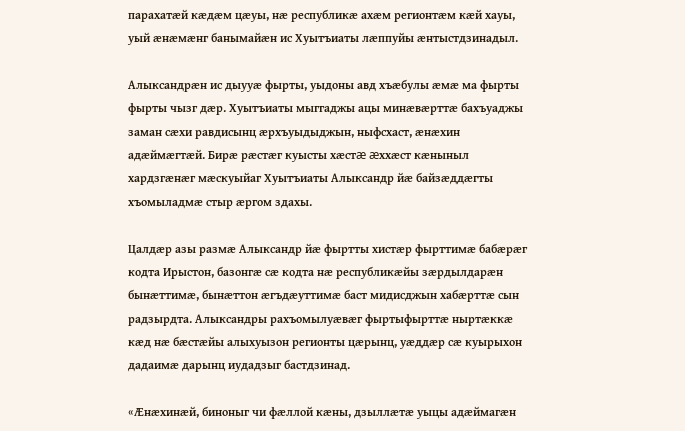парахатæй кæдæм цæуы, нæ республикæ ахæм регионтæм кæй хауы, уый æнæмæнг банымайæн ис Хуытъиаты лæппуйы æнтыстдзинадыл.

Алыксандрæн ис дыууæ фырты, уыдоны авд хъæбулы æмæ ма фырты фырты чызг дæр. Хуытъиаты мыггаджы ацы минæвæрттæ бахъуаджы заман сæхи равдисынц æрхъуыдыджын, ныфсхаст, æнæхин адæймæгтæй. Бирæ рæстæг куысты хæстæ æххæст кæныныл хардзгæнæг мæскуыйаг Хуытъиаты Алыксандр йæ байзæддæгты хъомыладмæ стыр æргом здахы.

Цалдæр азы размæ Алыксандр йæ фыртты хистæр фырттимæ бабæрæг кодта Ирыстон, базонгæ сæ кодта нæ республикæйы зæрдылдарæн бынæттимæ, бынæттон æгъдæуттимæ баст мидисджын хабæрттæ сын радзырдта. Алыксандры рахъомылуæвæг фыртыфырттæ ныртæккæ кæд нæ бæстæйы алыхуызон регионты цæрынц, уæддæр сæ куырыхон дадаимæ дарынц иудадзыг бастдзинад.

«Æнæхинæй, биноныг чи фæллой кæны, дзыллæтæ уыцы адæймагæн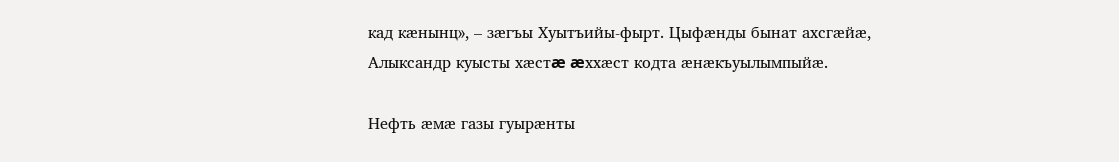кад кæнынц», – зæгъы Хуытъийы-фырт. Цыфæнды бынат ахсгæйæ, Алыксандр куысты хæстæ æххæст кодта æнæкъуылымпыйæ.

Нефть æмæ газы гуырæнты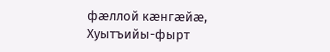фæллой кæнгæйæ, Хуытъийы-фырт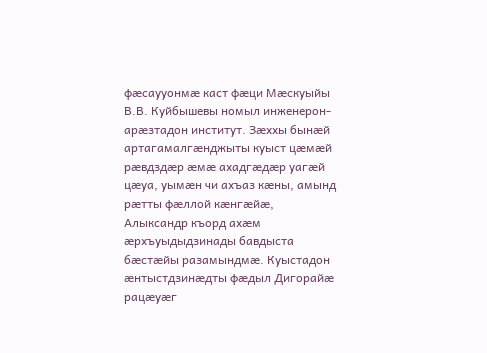фæсаууонмæ каст фæци Мæскуыйы В.В. Куйбышевы номыл инженерон-арæзтадон институт. Зæххы бынæй артагамалгæнджыты куыст цæмæй рæвдздæр æмæ ахадгæдæр уагæй цæуа, уымæн чи ахъаз кæны, амынд рæтты фæллой кæнгæйæ, Алыксандр къорд ахæм æрхъуыдыдзинады бавдыста бæстæйы разамындмæ. Куыстадон æнтыстдзинæдты фæдыл Дигорайæ рацæуæг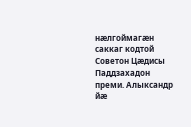нæлгоймагæн саккаг кодтой Советон Цæдисы Паддзахадон преми. Алыксандр йæ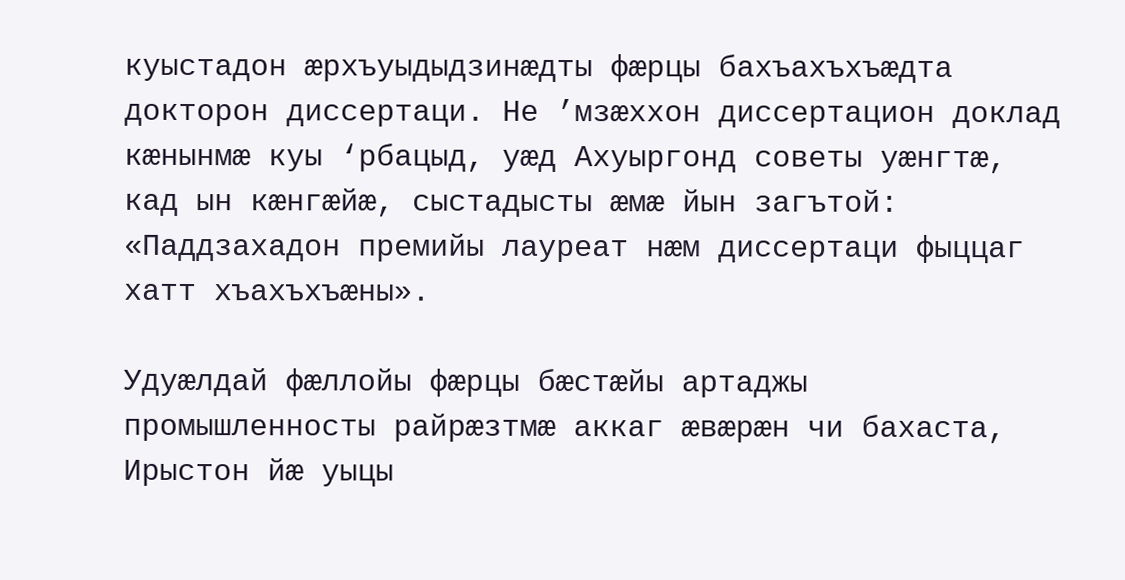куыстадон æрхъуыдыдзинæдты фæрцы бахъахъхъæдта докторон диссертаци. Не ’мзæххон диссертацион доклад кæнынмæ куы ‘рбацыд, уæд Ахуыргонд советы уæнгтæ, кад ын кæнгæйæ, сыстадысты æмæ йын загътой: «Паддзахадон премийы лауреат нæм диссертаци фыццаг хатт хъахъхъæны».

Удуæлдай фæллойы фæрцы бæстæйы артаджы промышленносты райрæзтмæ аккаг æвæрæн чи бахаста, Ирыстон йæ уыцы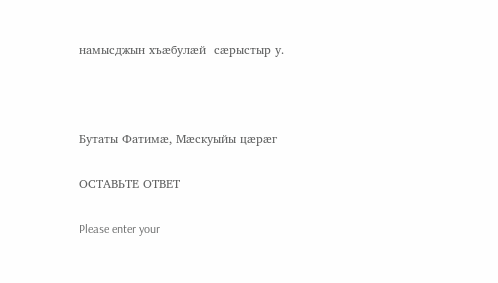намысджын хъæбулæй  сæрыстыр у.



Бутаты Фатимæ, Мæскуыйы цæрæг

ОСТАВЬТЕ ОТВЕТ

Please enter your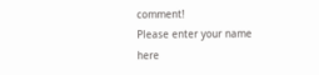comment!
Please enter your name here